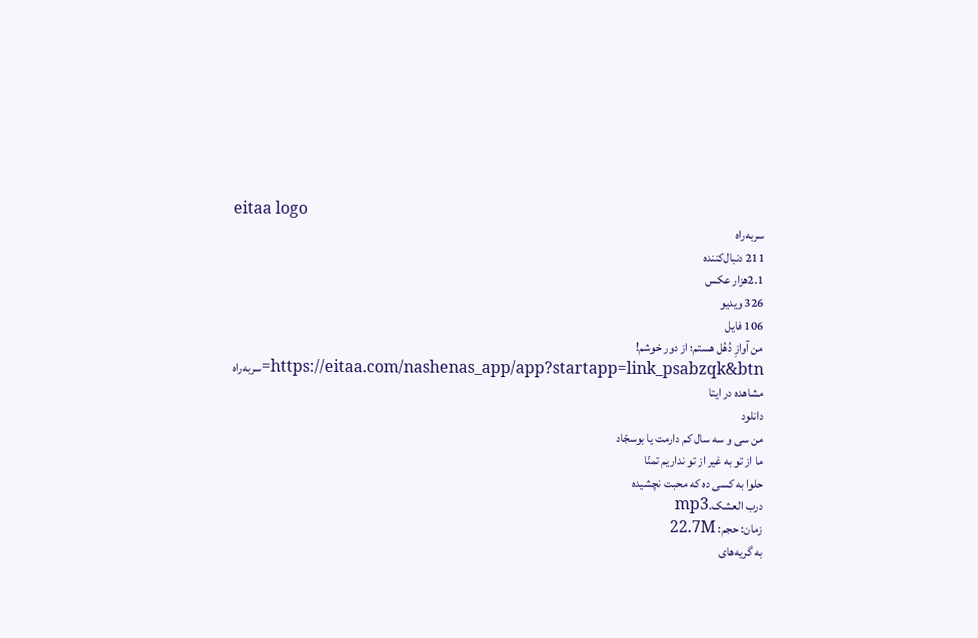eitaa logo
سربه‌راه
211 دنبال‌کننده
2.1هزار عکس
326 ویدیو
106 فایل
من آوازِ دُهُل هستم؛ از دور خوشم! https://eitaa.com/nashenas_app/app?startapp=link_psabzqk&btn=سربه‌راه
مشاهده در ایتا
دانلود
من سی و سه سال کم دارمت یا بوسجّاد
ما از تو به غیر از تو نداریم تمنّا
حلوا به کسی ده که محبت نچشیده
درب العشک.mp3
زمان: حجم: 22.7M
به گریه‌های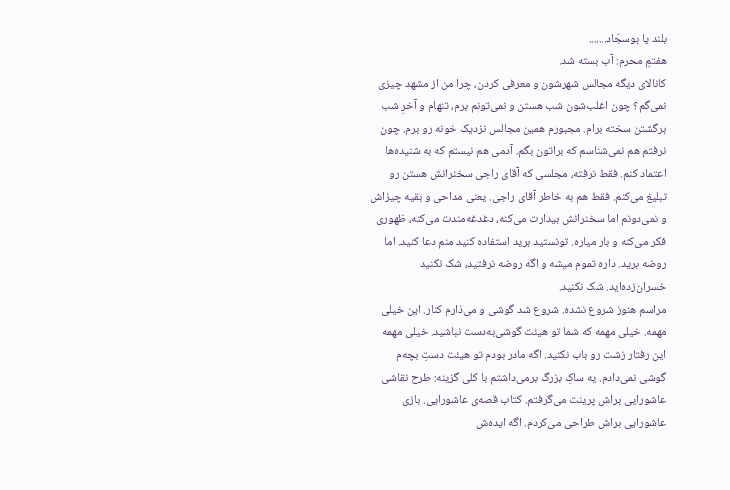بلند یا بوسجّاد.......
هفتمِ محرم: آب بسته شد.
کانالای دیگه مجالس شهرشون و معرفی کردن، چرا من از مشهد چیزی نمی‌گم؟ چون اغلب‌شون شب هستن و نمی‌تونم برم، تنهام و آخرِ شب برگشتن سخته برام. مجبورم همین مجالس نزدیک خونه رو برم. چون نرفتم هم نمی‌شناسم که براتون بگم. آدمی هم نیستم که به شنیده‌ها اعتماد کنم. فقط نرفته، مجلسی که آقای راجی سخنرانش هستن رو تبلیغ می‌کنم. فقط هم به خاطر آقای راجی. یعنی مداحی و بقیه چیزاش و نمی‌دونم اما سخنرانش بیدارت می‌کنه، دغدغه‌مندت می‌کنه، ظهوری فکر می‌کنه و بار میاره. تونستید برید استفاده کنید منم دعا کنید. اما روضه برید. داره تموم میشه و اگه روضه نرفتید، شک نکنید خسران‌زده‌اید. شک نکنید.
مراسم هنوز شروع نشده. شروع شد گوشی و می‌ذارم کنار. این خیلی مهمه. خیلی مهمه که شما تو هیئت گوشی‌به‌دست نباشید. خیلی مهمه این رفتار زشت رو باب نکنید. اگه مادر بودم تو هیئت دستِ بچه‌م گوشی نمی‌دادم. یه ساکِ بزرگ برمی‌داشتم با کلی گزینه: طرح نقاشی عاشورایی براش پرینت می‌گرفتم. کتاب قصه‌ی عاشورایی. بازی‌ عاشورایی براش طراحی می‌کردم. اگه ایده‌ش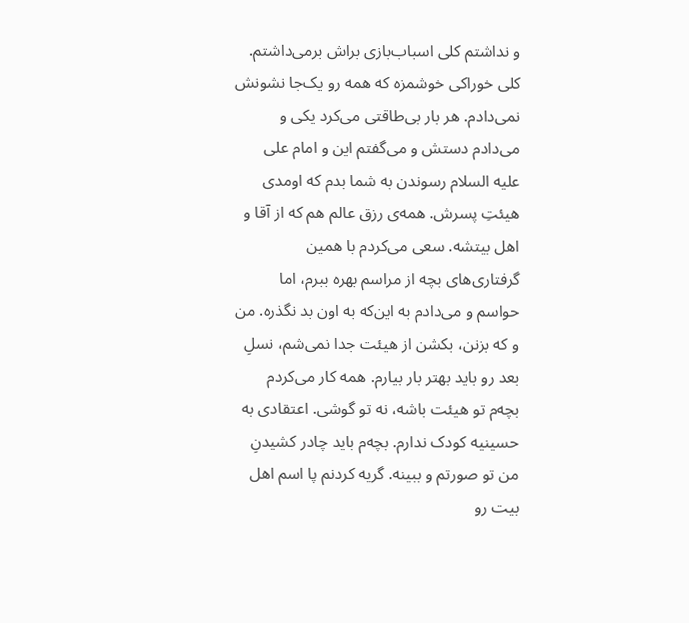و نداشتم کلی اسباب‌بازی براش برمی‌داشتم. کلی خوراکی خوشمزه که همه رو یک‌جا نشونش نمی‌دادم. هر بار بی‌طاقتی می‌کرد یکی و می‌دادم دستش و می‌گفتم این و امام علی علیه السلام رسوندن به شما بدم که اومدی هیئتِ پسرش. همه‌ی رزق عالم هم که از آقا و اهل بیتشه. سعی می‌کردم با همین گرفتاری‌های بچه از مراسم بهره ببرم، اما حواسم و می‌دادم به این‌که به اون بد نگذره. من و که بزنن، بکشن از هیئت جدا نمی‌شم، نسلِ بعد رو باید بهتر بار بیارم. همه کار می‌کردم بچه‌م تو هیئت باشه، نه تو گوشی. اعتقادی به حسینیه کودک ندارم. بچه‌م باید چادر کشیدنِ من تو صورتم و ببینه. گریه کردنم پا اسم اهل بیت رو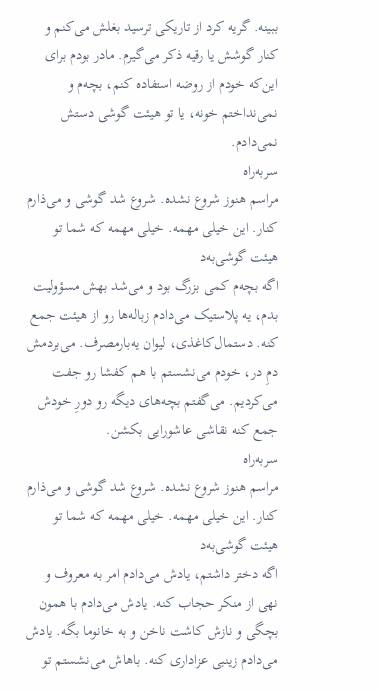ببینه. گریه کرد از تاریکی ترسید بغلش می‌کنم و کنار گوشش یا رقیه ذکر می‌گیرم. مادر بودم برای این‌که خودم از روضه استفاده کنم، بچه‌م و نمی‌نداختم خونه، یا تو هیئت گوشی دستش نمی‌دادم.
سربه‌راه
مراسم هنوز شروع نشده. شروع شد گوشی و می‌ذارم کنار. این خیلی مهمه. خیلی مهمه که شما تو هیئت گوشی‌به‌د
اگه بچه‌م کمی بزرگ بود و می‌شد بهش مسؤولیت بدم، یه پلاستیک می‌دادم زباله‌ها رو از هیئت جمع کنه. دستمال‌کاغذی، لیوان یه‌بارمصرف. می‌بردمش دمِ در، خودم می‌نشستم با هم کفشا رو جفت می‌کردیم. می‌گفتم بچه‌های دیگه رو دورِ خودش جمع کنه نقاشی عاشورایی بکشن.
سربه‌راه
مراسم هنوز شروع نشده. شروع شد گوشی و می‌ذارم کنار. این خیلی مهمه. خیلی مهمه که شما تو هیئت گوشی‌به‌د
اگه دختر داشتم، یادش می‌دادم امر به معروف و‌ نهی از منکر حجاب کنه. یادش می‌دادم با همون بچگی و نازش کاشت ناخن و به خانوما بگه. یادش می‌دادم زینبی عزاداری کنه. باهاش می‌نشستم تو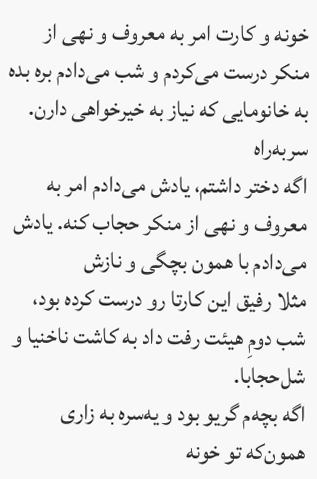خونه و کارت امر به معروف و نهی از منکر درست می‌کردم و شب می‌دادم بره بده به خانومایی که نیاز به خیرخواهی دارن.
سربه‌راه
اگه دختر داشتم، یادش می‌دادم امر به معروف و‌ نهی از منکر حجاب کنه. یادش می‌دادم با همون بچگی و نازش
مثلا رفیق این کارتا رو درست کرده بود، شب دومِ هیئت رفت داد به کاشت ناخنیا و شل‌حجابا.
اگه بچه‌م گریو بود و یه‌سره به زاری همون‌که تو خونه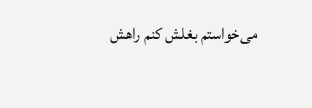می‌خواستم بغلش کنم راهش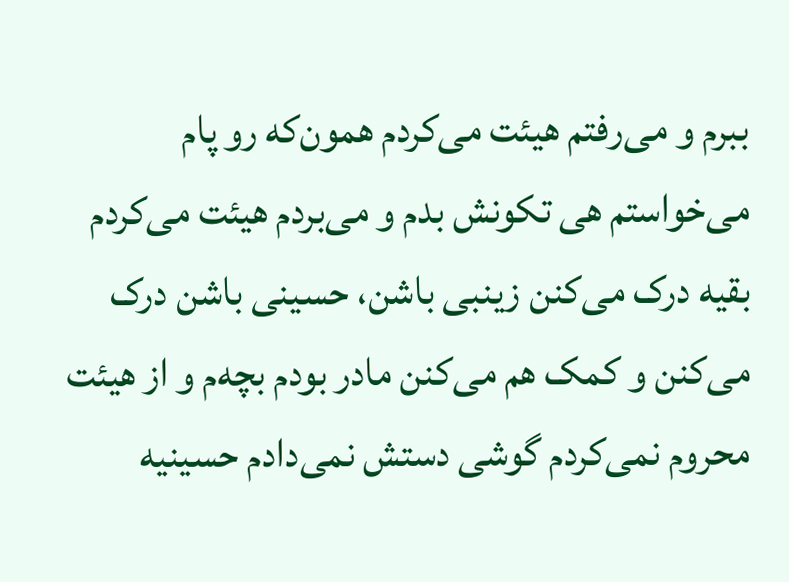ببرم و می‌رفتم هیئت می‌کردم همون‌که رو پام می‌خواستم هی تکونش بدم و می‌بردم هیئت می‌کردم بقیه درک می‌کنن زینبی باشن، حسینی باشن درک می‌کنن و کمک هم می‌کنن مادر بودم بچه‌م و از هیئت محروم نمی‌کردم گوشی دستش نمی‌دادم حسینیه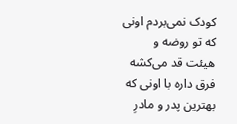کودک نمی‌بردم اونی که تو روضه و هیئت قد می‌کشه فرق داره با اونی که بهترین پدر و مادرِ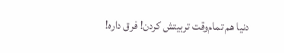دنیا هم تمام‌وقت تربیتش کردن! فرق داره!